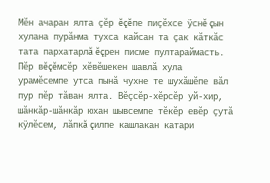Мĕн ачаран ялта çĕр ĕçĕпе пиçĕхсе ÿснĕ çын хулана пурăнма тухса кайсан та çак кăткăс тата пархатарлă ĕçрен писме пултараймасть. Пĕр вĕçĕмсĕр хĕвĕшекен шавлă хула урамĕсемпе утса пынă чухне те шухăшĕпе вăл пур пĕр тăван ялта. Вĕçсĕр-хĕрсĕр уй-хир, шăнкăр-шăнкăр юхан шывсемпе тĕкĕр евĕр çутă кÿлĕсем, лăпкă çилпе кашлакан катари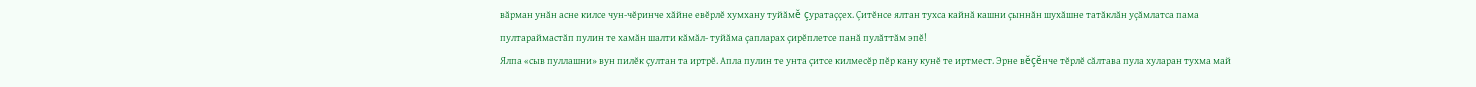вăрман унăн асне килсе чун-чĕринче хăйне евĕрлĕ хумхану туйăмĕ çуратаççех. Çитĕнсе ялтан тухса кайнă кашни çыннăн шухăшне татăклăн уçăмлатса пама пултараймастăп пулин те хамăн шалти кăмăл- туйăма çапларах çирĕплетсе панă пулăттăм эпĕ!
Ялпа «сыв пуллашни» вун пилĕк çултан та иртрĕ. Апла пулин те унта çитсе килмесĕр пĕр кану кунĕ те иртмест. Эрне вĕçĕнче тĕрлĕ сăлтава пула хуларан тухма май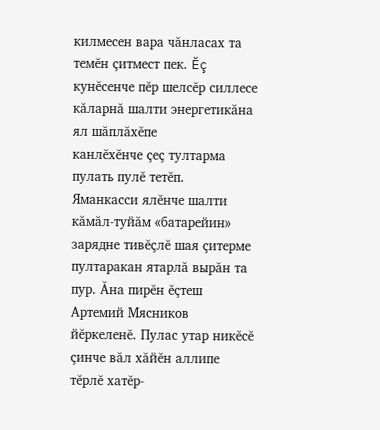килмесен вара чăнласах та темĕн çитмест пек. Ĕç кунĕсенче пĕр шелсĕр силлесе кăларнă шалти энергетикăна ял шăплăхĕпе
канлĕхĕнче çеç тултарма пулать пулĕ тетĕп.
Яманкасси ялĕнче шалти кăмăл-туйăм «батарейин» зарядне тивĕçлĕ шая çитерме пултаракан ятарлă вырăн та пур. Ăна пирĕн ĕçтеш Артемий Мясников йĕркеленĕ. Пулас утар никĕсĕ çинче вăл хăйĕн аллипе тĕрлĕ хатĕр-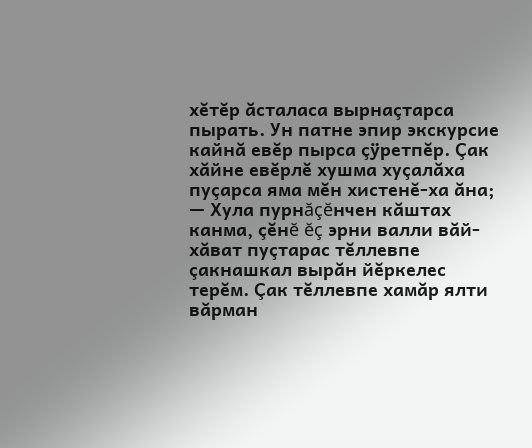хĕтĕр ăсталаса вырнаçтарса пырать. Ун патне эпир экскурсие кайнă евĕр пырса çÿретпĕр. Çак хăйне евĕрлĕ хушма хуçалăха пуçарса яма мĕн хистенĕ-ха ăна;
— Хула пурнăçĕнчен кăштах канма, çĕнĕ ĕç эрни валли вăй-хăват пуçтарас тĕллевпе çакнашкал вырăн йĕркелес терĕм. Çак тĕллевпе хамăр ялти вăрман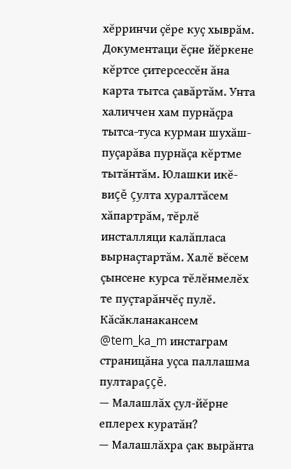хĕрринчи çĕре куç хыврăм. Документаци ĕçне йĕркене кĕртсе çитерсессĕн ăна карта тытса çавăртăм. Унта халиччен хам пурнăçра тытса-туса курман шухăш-пуçарăва пурнăçа кĕртме тытăнтăм. Юлашки икĕ-виçĕ çулта хуралтăсем хăпартрăм, тĕрлĕ инсталляци калăпласа вырнаçтартăм. Халĕ вĕсем çынсене курса тĕлĕнмелĕх те пуçтарăнчĕç пулĕ. Кăсăкланакансем @tem_ka_m инстаграм страницăна уçса паллашма пултараççĕ.
— Малашлăх çул-йĕрне еплерех куратăн?
— Малашлăхра çак вырăнта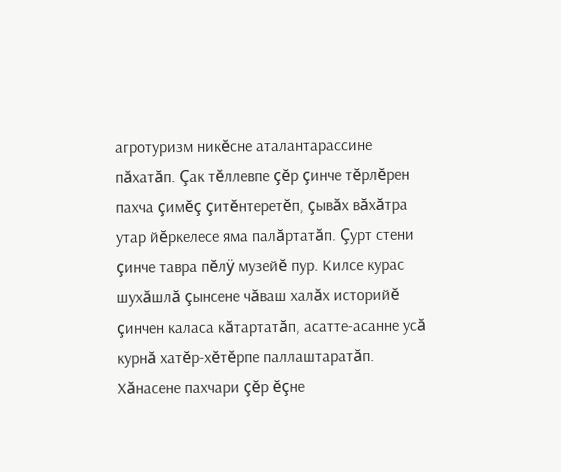агротуризм никĕсне аталантарассине пăхатăп. Çак тĕллевпе çĕр çинче тĕрлĕрен пахча çимĕç çитĕнтеретĕп, çывăх вăхăтра утар йĕркелесе яма палăртатăп. Çурт стени çинче тавра пĕлÿ музейĕ пур. Килсе курас шухăшлă çынсене чăваш халăх историйĕ çинчен каласа кăтартатăп, асатте-асанне усă курнă хатĕр-хĕтĕрпе паллаштаратăп. Хăнасене пахчари çĕр ĕçне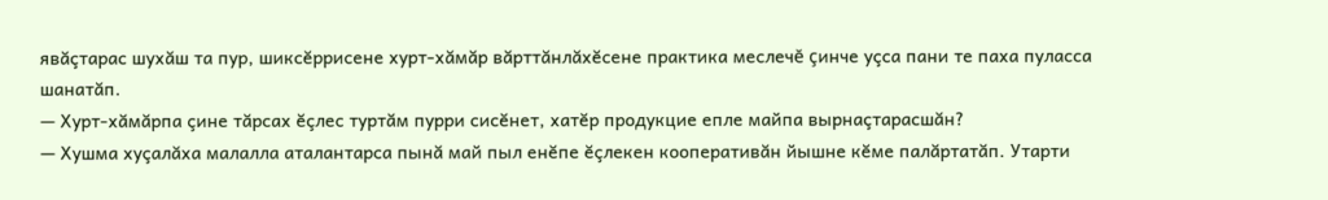явăçтарас шухăш та пур, шиксĕррисене хурт-хăмăр вăрттăнлăхĕсене практика меслечĕ çинче уçса пани те паха пуласса шанатăп.
— Хурт-хăмăрпа çине тăрсах ĕçлес туртăм пурри сисĕнет, хатĕр продукцие епле майпа вырнаçтарасшăн?
— Хушма хуçалăха малалла аталантарса пынă май пыл енĕпе ĕçлекен кооперативăн йышне кĕме палăртатăп. Утарти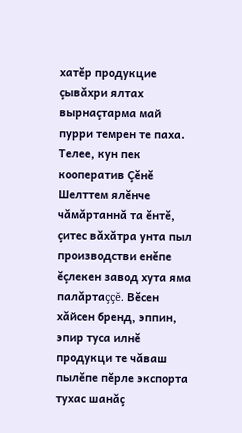хатĕр продукцие çывăхри ялтах вырнаçтарма май пурри темрен те паха. Телее, кун пек кооператив Çĕнĕ Шелттем ялĕнче чăмăртаннă та ĕнтĕ, çитес вăхăтра унта пыл производстви енĕпе ĕçлекен завод хута яма палăртаççĕ. Вĕсен хăйсен бренд, эппин, эпир туса илнĕ продукци те чăваш пылĕпе пĕрле экспорта тухас шанăç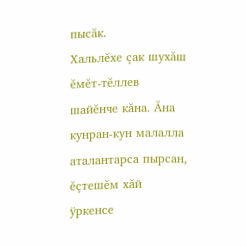пысăк.
Хальлĕхе çак шухăш ĕмĕт-тĕллев шайĕнче кăна. Ăна кунран-кун малалла аталантарса пырсан, ĕçтешĕм хăй ÿркенсе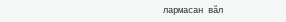лармасан вăл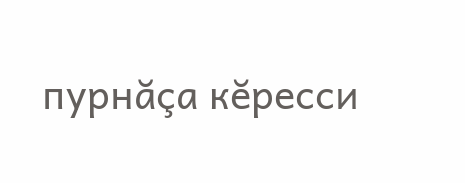пурнăçа кĕресси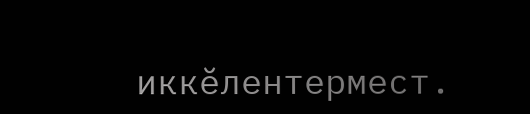иккĕлентермест.